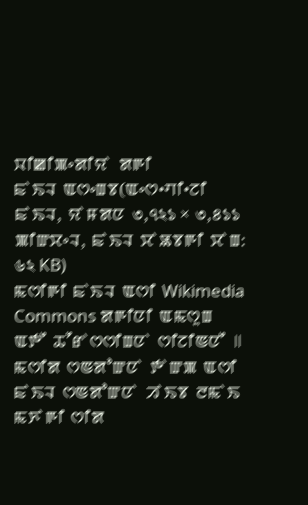ꯋꯤꯀꯤꯄꯦꯗꯤꯌꯥ ꯗꯒꯤ
ꯐꯥꯏꯜ ꯑꯁꯦꯡꯕ(ꯑꯦꯁ•ꯚꯤ•ꯖꯤ ꯐꯥꯏꯜ, ꯌꯥꯝꯗꯅ ৩,৭২১ × ৩,৪১১ ꯄꯤꯛꯆꯦꯜ, ꯐꯥꯏꯜ ꯆꯥꯎꯕꯒꯤ ꯆꯥꯡ: ৬২ KB)
ꯃꯁꯤꯒꯤ ꯐꯥꯏꯜ ꯑꯁꯤ Wikimedia Commons ꯗꯒꯤꯅꯤ ꯑꯃꯁꯨꯡ ꯑꯇꯩ ꯊꯧꯔꯥꯁꯁꯤꯡꯅꯥ ꯁꯤꯖꯤꯟꯅꯩ ꯫ ꯃꯁꯤꯗ ꯁꯟꯗꯣꯛꯅꯥ ꯇꯥꯛꯄ ꯑꯁꯤ ꯐꯥꯏꯜ ꯁꯟꯗꯣꯛꯅꯥ ꯍꯥꯏꯕ ꯂꯃꯥꯏ ꯃꯈꯥꯒꯤ ꯁꯤꯗ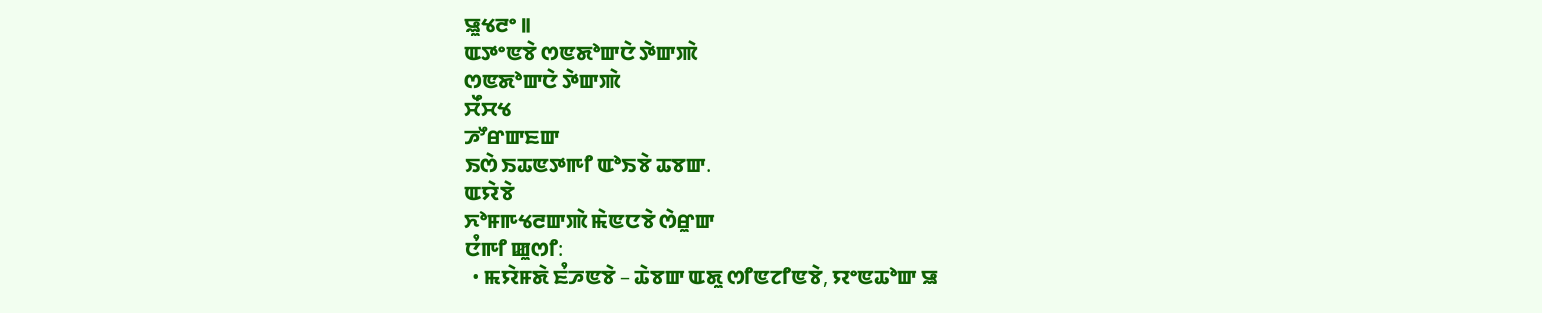ꯎꯨꯠꯂꯦ ꯫
ꯑꯇꯦꯟꯕꯥ ꯁꯟꯗꯣꯛꯅꯥ ꯇꯥꯛꯄꯥ
ꯁꯟꯗꯣꯛꯅꯥ ꯇꯥꯛꯄꯥ
ꯆꯩꯆꯠ
ꯍꯧꯔꯛꯐꯛ
ꯏꯁꯥ ꯏꯊꯟꯇꯒꯤ ꯑꯣꯏꯕꯥ ꯊꯕꯛ.
ꯑꯌꯥꯕꯥ
ꯈꯣꯝꯒꯠꯂꯛꯄꯥ ꯃꯥꯟꯅꯕꯥ ꯁꯥꯔꯨꯛ
ꯅꯪꯒꯤ ꯀꯨꯁꯤ:
  • ꯃꯌꯥꯝꯗꯥ ꯐꯪꯍꯟꯕꯥ – ꯊꯥꯕꯛ ꯑꯗꯨ ꯁꯤꯟꯖꯤꯟꯕꯥ, ꯌꯦꯟꯊꯣꯛ ꯎ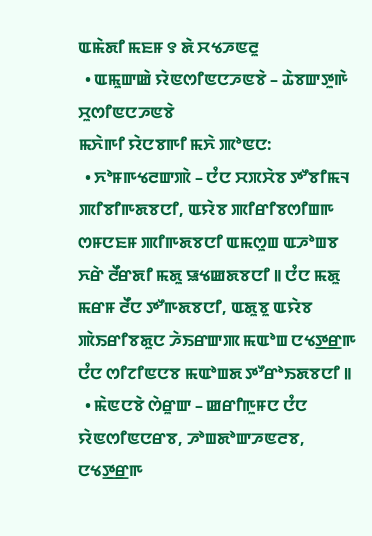ꯑꯃꯥꯗꯤ ꯃꯐꯝ ꯱ ꯗꯥ ꯆꯠꯍꯟꯂꯨ
  • ꯑꯃꯨꯛꯀꯥ ꯌꯥꯟꯁꯤꯟꯅꯍꯟꯕꯥ – ꯊꯥꯕꯛꯇꯨꯒꯥ ꯆꯨꯁꯤꯟꯅꯍꯟꯕꯥ
ꯃꯈꯥꯒꯤ ꯌꯥꯅꯕꯒꯤ ꯃꯈꯥ ꯄꯣꯟꯅ:
  • ꯈꯣꯝꯒꯠꯂꯛꯄꯥ – ꯅꯪꯅ ꯆꯞꯆꯥꯕ ꯇꯧꯕꯤꯃꯜ ꯄꯤꯕꯤꯒꯗꯕꯅꯤ, ꯑꯌꯥꯕ ꯄꯤꯔꯤꯕꯁꯤꯡꯒ ꯁꯝꯅꯐꯝ ꯄꯤꯒꯗꯕꯅꯤ ꯑꯃꯁꯨꯡ ꯑꯍꯣꯡꯕ ꯈꯔꯥ ꯂꯩꯔꯗꯤ ꯃꯗꯨ ꯎꯠꯀꯗꯕꯅꯤ ꯫ ꯅꯪꯅ ꯃꯗꯨ ꯃꯔꯝ ꯂꯩꯅ ꯇꯧꯒꯗꯕꯅꯤ, ꯑꯗꯨꯕꯨ ꯑꯌꯥꯕ ꯄꯥꯏꯔꯤꯕꯗꯨꯅ ꯍꯥꯏꯔꯛꯄ ꯃꯑꯣꯡ ꯅꯠꯇ꯭ꯔꯒ ꯅꯪꯅ ꯁꯤꯖꯤꯟꯅꯕ ꯃꯑꯣꯡꯗ ꯇꯧꯔꯣꯏꯗꯕꯅꯤ ꯫
  • ꯃꯥꯟꯅꯕꯥ ꯁꯥꯔꯨꯛ – ꯀꯔꯤꯒꯨꯝꯅ ꯅꯪꯅ ꯌꯥꯟꯁꯤꯟꯅꯔꯕ, ꯍꯣꯡꯗꯣꯛꯍꯟꯂꯕ, ꯅꯠꯇ꯭ꯔꯒ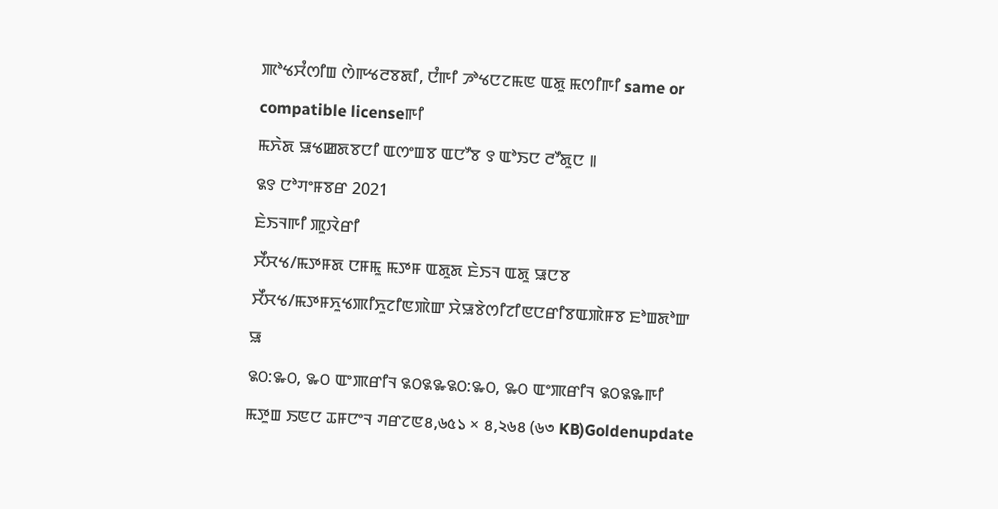ꯄꯣꯠꯆꯪꯁꯤꯡ ꯁꯥꯒꯠꯂꯕꯗꯤ, ꯅꯪꯒꯤ ꯍꯣꯠꯅꯖꯃꯟ ꯑꯗꯨ ꯃꯁꯤꯒꯤ same or compatible licenseꯒꯤ
ꯃꯈꯥꯗ ꯎꯠꯀꯗꯕꯅꯤ ꯑꯁꯦꯡꯕ ꯑꯅꯧꯕ ꯱ ꯑꯣꯏꯅ ꯂꯧꯗꯨꯅ ꯫
꯲꯱ ꯅꯣꯚꯦꯝꯕꯔ 2021
ꯐꯥꯏꯜꯒꯤ ꯄꯨꯋꯥꯔꯤ
ꯆꯩꯆꯠ/ꯃꯇꯝꯗ ꯅꯝꯃꯨ ꯃꯇꯝ ꯑꯗꯨꯗ ꯐꯥꯏꯜ ꯑꯗꯨ ꯎꯅꯕ
ꯆꯩꯆꯠ/ꯃꯇꯝꯈꯨꯠꯄꯤꯈꯨꯖꯤꯟꯄꯥꯛ ꯆꯥꯎꯕꯥꯁꯤꯖꯤꯟꯅꯔꯤꯕꯑꯄꯥꯝꯕ ꯐꯣꯡꯗꯣꯛ ꯎ
꯲꯰:꯳꯰, ꯳꯰ ꯑꯦꯄꯔꯤꯜ ꯲꯰꯲꯳꯲꯰:꯳꯰, ꯳꯰ ꯑꯦꯄꯔꯤꯜ ꯲꯰꯲꯳ꯒꯤ ꯃꯇꯨꯡ ꯏꯟꯅ ꯊꯝꯅꯦꯜ ꯚꯔꯖꯟ৪,৬৫১ × ৪,২৬৪ (৬৩ KB)Goldenupdate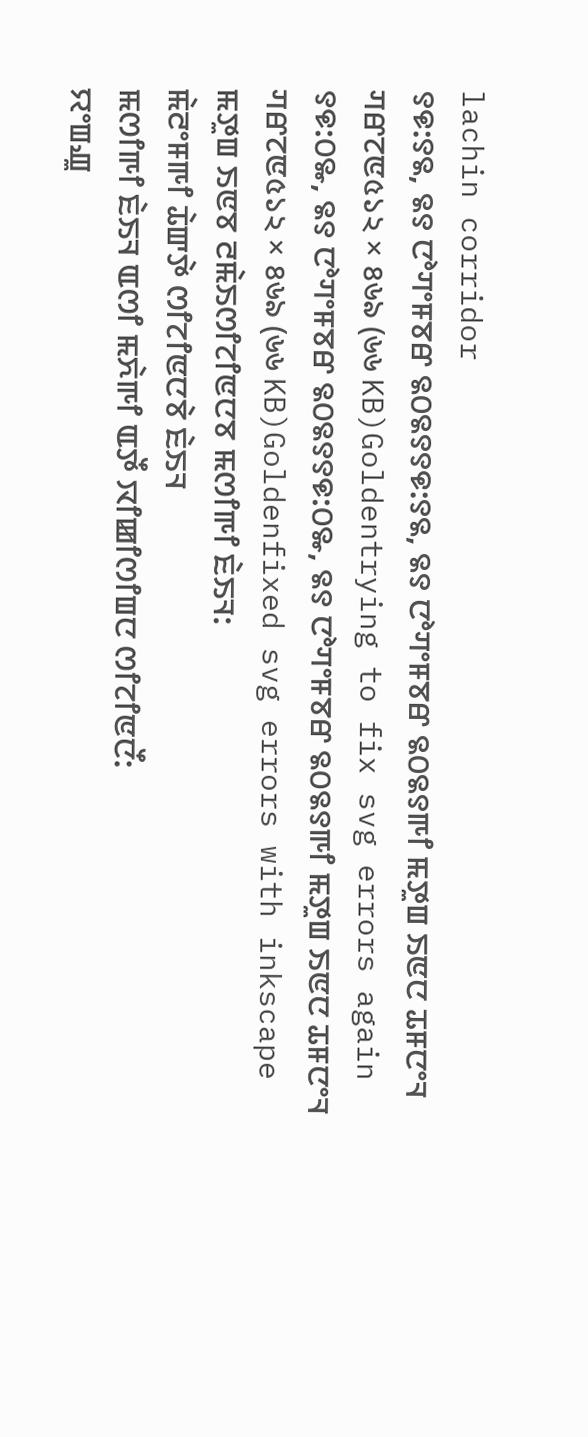lachin corridor
꯱꯶:꯱꯲, ꯲꯱ ꯅꯣꯚꯦꯝꯕꯔ ꯲꯰꯲꯱꯱꯶:꯱꯲, ꯲꯱ ꯅꯣꯚꯦꯝꯕꯔ ꯲꯰꯲꯱ꯒꯤ ꯃꯇꯨꯡ ꯏꯟꯅ ꯊꯝꯅꯦꯜ ꯚꯔꯖꯟ৫১২ × ৪৬৯ (৬৬ KB)Goldentrying to fix svg errors again
꯱꯶:꯰꯳, ꯲꯱ ꯅꯣꯚꯦꯝꯕꯔ ꯲꯰꯲꯱꯱꯶:꯰꯳, ꯲꯱ ꯅꯣꯚꯦꯝꯕꯔ ꯲꯰꯲꯱ꯒꯤ ꯃꯇꯨꯡ ꯏꯟꯅ ꯊꯝꯅꯦꯜ ꯚꯔꯖꯟ৫১২ × ৪৬৯ (৬৬ KB)Goldenfixed svg errors with inkscape
ꯃꯇꯨꯡ ꯏꯟꯕ ꯂꯃꯥꯏꯁꯤꯖꯤꯟꯅꯕ ꯃꯁꯤꯒꯤ ꯐꯥꯏꯜ:
ꯃꯥꯂꯦꯝꯒꯤ ꯊꯥꯛꯇꯥ ꯁꯤꯖꯤꯟꯅꯕꯥ ꯐꯥꯏꯜ
ꯃꯁꯤꯒꯤ ꯐꯥꯏꯜ ꯑꯁꯤ ꯃꯈꯥꯒꯤ ꯑꯇꯩ ꯋꯤꯀꯤꯁꯤꯡꯅ ꯁꯤꯖꯤꯟꯅꯩ:
ꯌꯦꯡꯉꯨ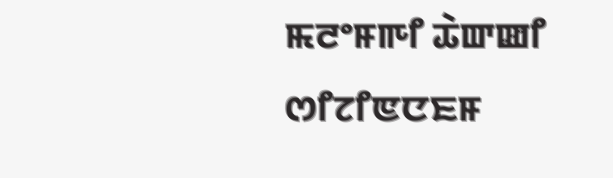ꯃꯂꯦꯝꯒꯤ ꯊꯥꯛꯀꯤ ꯁꯤꯖꯤꯟꯅꯐꯝ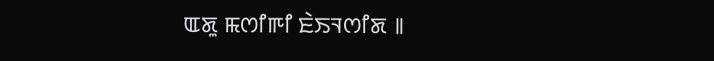ꯑꯗꯨ ꯃꯁꯤꯒꯤ ꯐꯥꯏꯜꯁꯤꯗ ꯫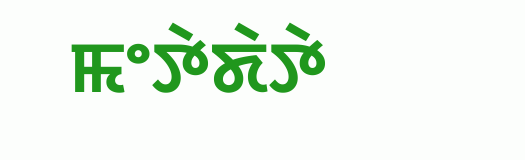ꯃꯦꯇꯥꯗꯥꯇꯥ